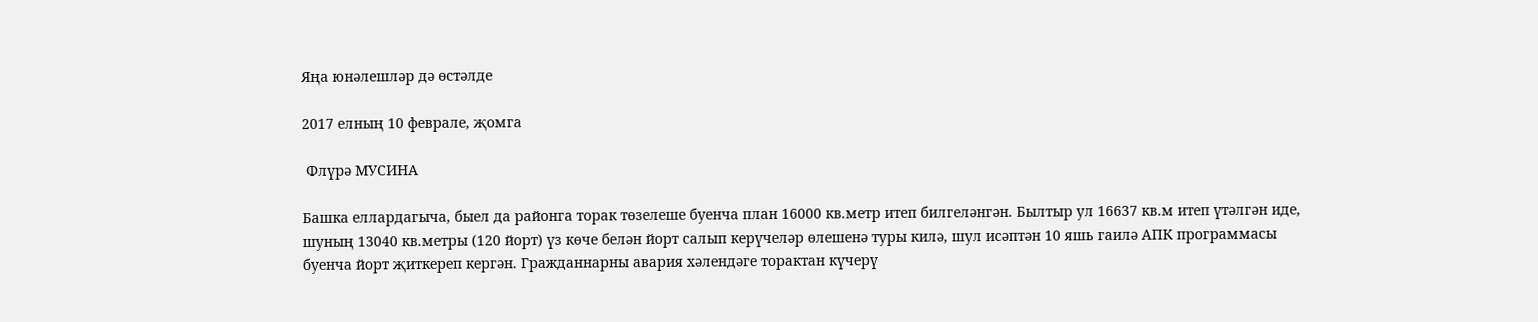Яңа юнәлешләр дә өстәлде

2017 елның 10 феврале, җомга

 Флүрә МУСИНА

Башка еллардагыча, быел да районга торак төзелеше буенча план 16000 кв.метр итеп билгеләнгән. Былтыр ул 16637 кв.м итеп үтәлгән иде, шуның 13040 кв.метры (120 йорт) үз көче белән йорт салып керүчеләр өлешенә туры килә, шул исәптән 10 яшь гаилә АПК программасы буенча йорт җиткереп кергән. Гражданнарны авария хәлендәге торактан күчерү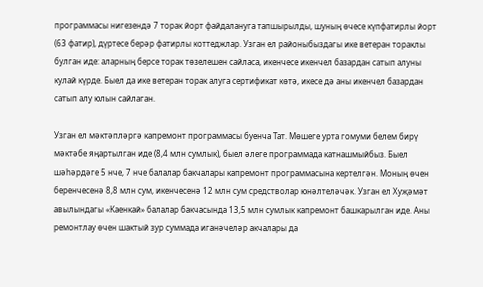программасы нигезендә 7 торак йорт файдалануга тапшырылды, шуның өчесе күпфатирлы йорт (63 фатир), дүртесе берәр фатирлы коттеджлар. Узган ел районыбыздагы ике ветеран тораклы булган иде: аларның берсе торак төзелешен сайласа, икенчесе икенчел базардан сатып алуны кулай күрде. Быел да ике ветеран торак алуга сертификат көтә, икесе дә аны икенчел базардан сатып алу юлын сайлаган.

Узган ел мәктәпләргә капремонт программасы буенча Тат. Мөшеге урта гомуми белем бирү мәктәбе яңартылган иде (8,4 млн сумлык), быел әлеге программада катнашмыйбыз. Быел шәһәрдәге 5 нче, 7 нче балалар бакчалары капремонт программасына кертелгән. Моның өчен беренчесенә 8,8 млн сум, икенчесенә 12 млн сум средстволар юнәлтеләчәк. Узган ел Хуҗәмәт авылындагы «Каенкай» балалар бакчасында 13,5 млн сумлык капремонт башкарылган иде. Аны ремонтлау өчен шактый зур суммада иганәчеләр акчалары да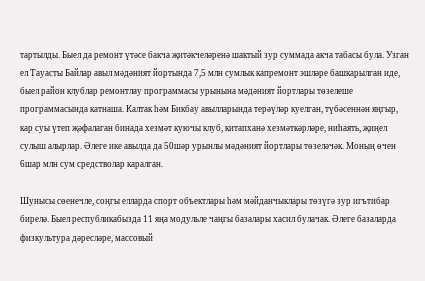тартылды. Быел да ремонт үтәсе бакча җитәкчеләренә шактый зур суммада акча табасы була. Узган ел Тауасты Байлар авыл мәдәният йортында 7,5 млн сумлык капремонт эшләре башкарылган иде, быел район клублар ремонтлау программасы урынына мәдәният йортлары төзелеше программасында катнаша. Калтак һәм Бикбау авылларында терәүләр куелган, түбәсеннән яңгыр, кар суы үтеп җәфалаган бинада хезмәт куючы клуб, китапханә хезмәткәрләре, ниһаять, җиңел сулыш алырлар. Әлеге ике авылда да 50шәр урынлы мәдәният йортлары төзеләчәк. Моның өчен 6шар млн сум средстволар каралган.

Шунысы сөенечле, соңгы елларда спорт объектлары һәм мәйданчыклары төзүгә зур игътибар бирелә. Быел республикабызда 11 яңа модульле чаңгы базалары хасил булачак. Әлеге базаларда физкультура дәресләре, массовый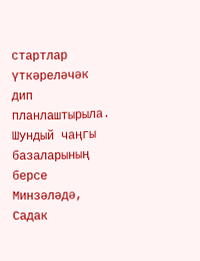стартлар үткәреләчәк дип планлаштырыла. Шундый чаңгы базаларының берсе Минзәләдә, Садак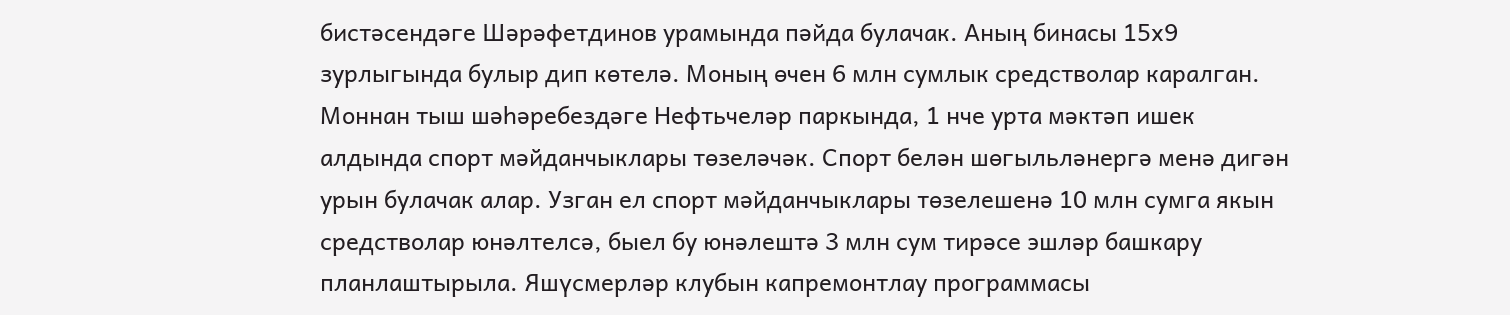бистәсендәге Шәрәфетдинов урамында пәйда булачак. Аның бинасы 15х9 зурлыгында булыр дип көтелә. Моның өчен 6 млн сумлык средстволар каралган. Моннан тыш шәһәребездәге Нефтьчеләр паркында, 1 нче урта мәктәп ишек алдында спорт мәйданчыклары төзеләчәк. Спорт белән шөгыльләнергә менә дигән урын булачак алар. Узган ел спорт мәйданчыклары төзелешенә 10 млн сумга якын средстволар юнәлтелсә, быел бу юнәлештә 3 млн сум тирәсе эшләр башкару планлаштырыла. Яшүсмерләр клубын капремонтлау программасы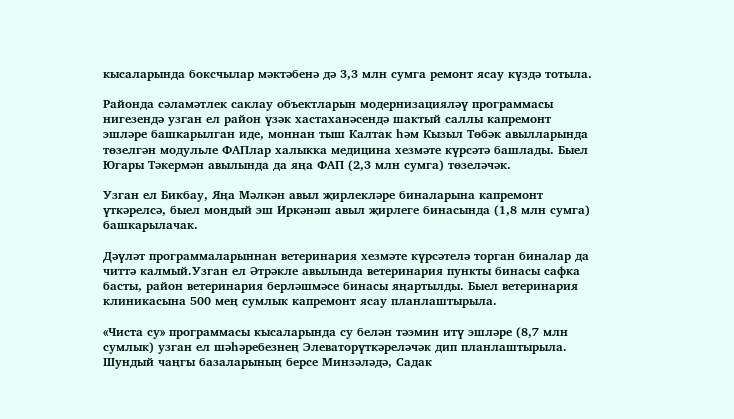кысаларында боксчылар мәктәбенә дә 3,3 млн сумга ремонт ясау күздә тотыла.

Районда сәламәтлек саклау объектларын модернизацияләү программасы нигезендә узган ел район үзәк хастаханәсендә шактый саллы капремонт эшләре башкарылган иде, моннан тыш Калтак һәм Кызыл Төбәк авылларында төзелгән модульле ФАПлар халыкка медицина хезмәте күрсәтә башлады. Быел Югары Тәкермән авылында да яңа ФАП (2,3 млн сумга) төзеләчәк.

Узган ел Бикбау, Яңа Мәлкән авыл җирлекләре биналарына капремонт үткәрелсә, быел мондый эш Иркәнәш авыл җирлеге бинасында (1,8 млн сумга) башкарылачак.

Дәүләт программаларыннан ветеринария хезмәте күрсәтелә торган биналар да читтә калмый.Узган ел Әтрәкле авылында ветеринария пункты бинасы сафка басты, район ветеринария берләшмәсе бинасы яңартылды. Быел ветеринария клиникасына 500 мең сумлык капремонт ясау планлаштырыла.

«Чиста су» программасы кысаларында су белән тәэмин итү эшләре (8,7 млн сумлык) узган ел шәһәребезнең Элеваторүткәреләчәк дип планлаштырыла. Шундый чаңгы базаларының берсе Минзәләдә, Садак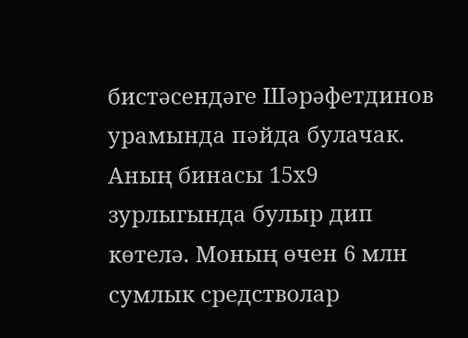бистәсендәге Шәрәфетдинов урамында пәйда булачак. Аның бинасы 15х9 зурлыгында булыр дип көтелә. Моның өчен 6 млн сумлык средстволар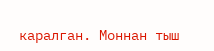каралган. Моннан тыш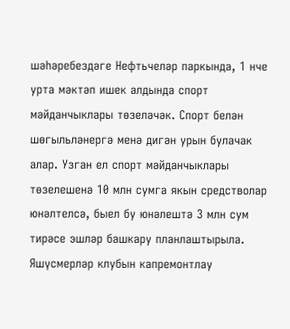шәһәребездәге Нефтьчеләр паркында, 1 нче урта мәктәп ишек алдында спорт мәйданчыклары төзеләчәк. Спорт белән шөгыльләнергә менә дигән урын булачак алар. Узган ел спорт мәйданчыклары төзелешенә 10 млн сумга якын средстволар юнәлтелсә, быел бу юнәлештә 3 млн сум тирәсе эшләр башкару планлаштырыла. Яшүсмерләр клубын капремонтлау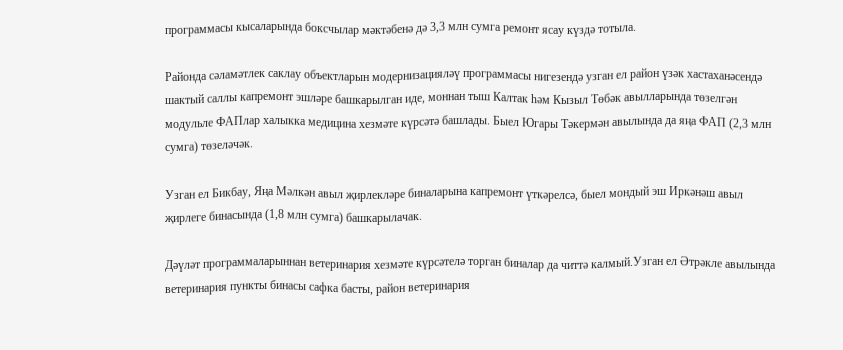программасы кысаларында боксчылар мәктәбенә дә 3,3 млн сумга ремонт ясау күздә тотыла.

Районда сәламәтлек саклау объектларын модернизацияләү программасы нигезендә узган ел район үзәк хастаханәсендә шактый саллы капремонт эшләре башкарылган иде, моннан тыш Калтак һәм Кызыл Төбәк авылларында төзелгән модульле ФАПлар халыкка медицина хезмәте күрсәтә башлады. Быел Югары Тәкермән авылында да яңа ФАП (2,3 млн сумга) төзеләчәк.

Узган ел Бикбау, Яңа Мәлкән авыл җирлекләре биналарына капремонт үткәрелсә, быел мондый эш Иркәнәш авыл җирлеге бинасында (1,8 млн сумга) башкарылачак.

Дәүләт программаларыннан ветеринария хезмәте күрсәтелә торган биналар да читтә калмый.Узган ел Әтрәкле авылында ветеринария пункты бинасы сафка басты, район ветеринария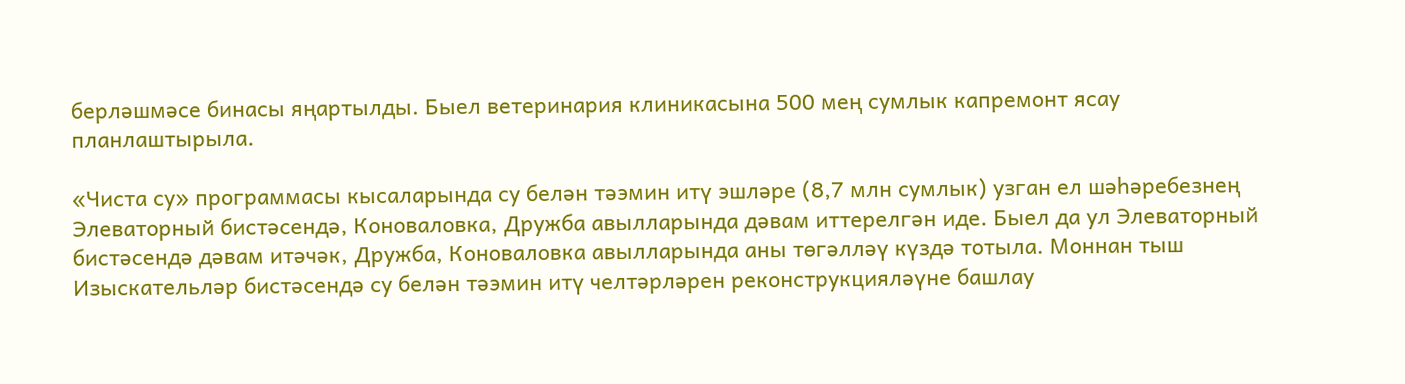берләшмәсе бинасы яңартылды. Быел ветеринария клиникасына 500 мең сумлык капремонт ясау планлаштырыла.

«Чиста су» программасы кысаларында су белән тәэмин итү эшләре (8,7 млн сумлык) узган ел шәһәребезнең Элеваторный бистәсендә, Коноваловка, Дружба авылларында дәвам иттерелгән иде. Быел да ул Элеваторный бистәсендә дәвам итәчәк, Дружба, Коноваловка авылларында аны төгәлләү күздә тотыла. Моннан тыш Изыскательләр бистәсендә су белән тәэмин итү челтәрләрен реконструкцияләүне башлау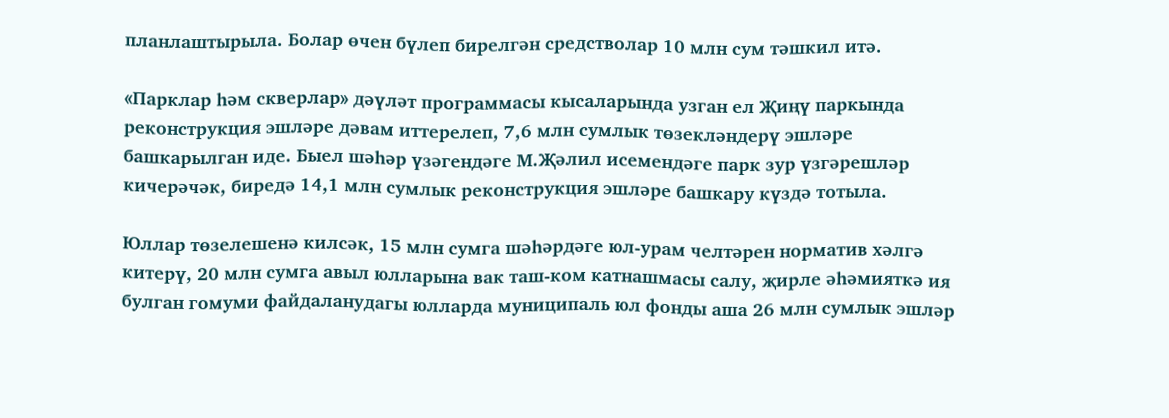планлаштырыла. Болар өчен бүлеп бирелгән средстволар 10 млн сум тәшкил итә.

«Парклар һәм скверлар» дәүләт программасы кысаларында узган ел Җиңү паркында реконструкция эшләре дәвам иттерелеп, 7,6 млн сумлык төзекләндерү эшләре башкарылган иде. Быел шәһәр үзәгендәге М.Җәлил исемендәге парк зур үзгәрешләр кичерәчәк, биредә 14,1 млн сумлык реконструкция эшләре башкару күздә тотыла.

Юллар төзелешенә килсәк, 15 млн сумга шәһәрдәге юл-урам челтәрен норматив хәлгә китерү, 20 млн сумга авыл юлларына вак таш-ком катнашмасы салу, җирле әһәмияткә ия булган гомуми файдаланудагы юлларда муниципаль юл фонды аша 26 млн сумлык эшләр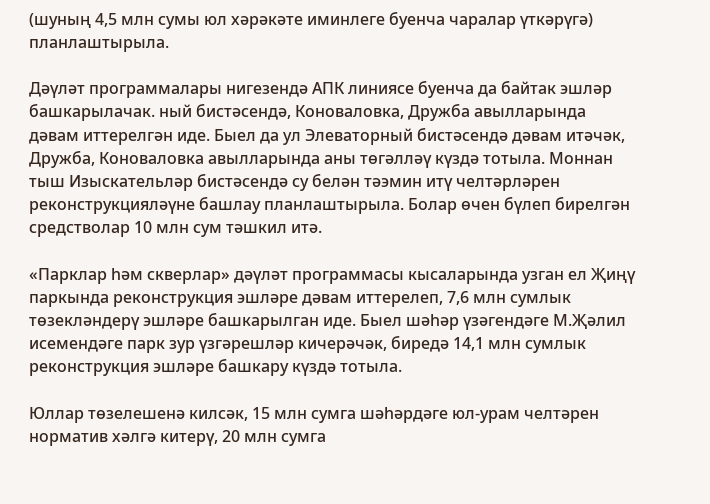(шуның 4,5 млн сумы юл хәрәкәте иминлеге буенча чаралар үткәрүгә) планлаштырыла.

Дәүләт программалары нигезендә АПК линиясе буенча да байтак эшләр башкарылачак. ный бистәсендә, Коноваловка, Дружба авылларында дәвам иттерелгән иде. Быел да ул Элеваторный бистәсендә дәвам итәчәк, Дружба, Коноваловка авылларында аны төгәлләү күздә тотыла. Моннан тыш Изыскательләр бистәсендә су белән тәэмин итү челтәрләрен реконструкцияләүне башлау планлаштырыла. Болар өчен бүлеп бирелгән средстволар 10 млн сум тәшкил итә.

«Парклар һәм скверлар» дәүләт программасы кысаларында узган ел Җиңү паркында реконструкция эшләре дәвам иттерелеп, 7,6 млн сумлык төзекләндерү эшләре башкарылган иде. Быел шәһәр үзәгендәге М.Җәлил исемендәге парк зур үзгәрешләр кичерәчәк, биредә 14,1 млн сумлык реконструкция эшләре башкару күздә тотыла.

Юллар төзелешенә килсәк, 15 млн сумга шәһәрдәге юл-урам челтәрен норматив хәлгә китерү, 20 млн сумга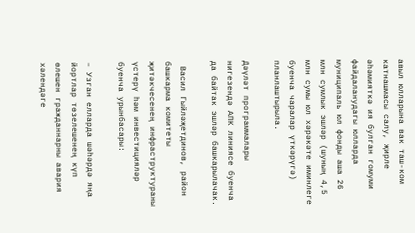авыл юлларына вак таш-ком катнашмасы салу, җирле әһәмияткә ия булган гомуми файдаланудагы юлларда муниципаль юл фонды аша 26 млн сумлык эшләр (шуның 4,5 млн сумы юл хәрәкәте иминлеге буенча чаралар үткәрүгә) планлаштырыла.

Дәүләт программалары нигезендә АПК линиясе буенча да байтак эшләр башкарылачак.

 Васил Гыйләҗетдинов, район башкарма комитеты җитәкчесенең инфраструктураны үстерү һәм инвестицияләр буенча урынбасары:

– Узган елларда шәһәрдә яңа йортлар төзелешенең күп өлешен гражданнарны авария хәлендәге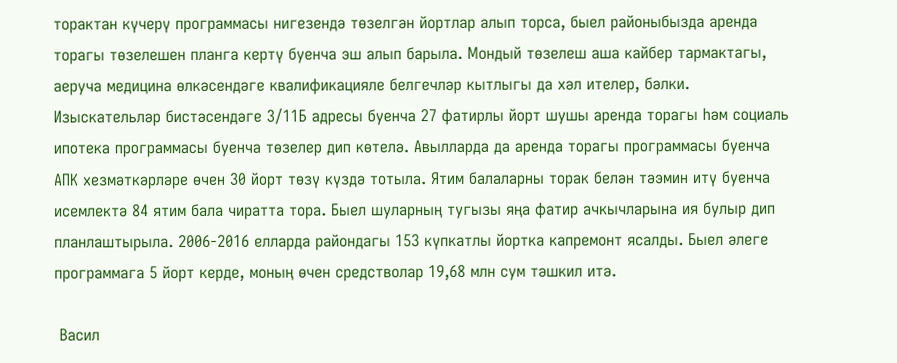торактан күчерү программасы нигезендә төзелгән йортлар алып торса, быел районыбызда аренда торагы төзелешен планга кертү буенча эш алып барыла. Мондый төзелеш аша кайбер тармактагы, аеруча медицина өлкәсендәге квалификацияле белгечләр кытлыгы да хәл ителер, бәлки. Изыскательләр бистәсендәге 3/11Б адресы буенча 27 фатирлы йорт шушы аренда торагы һәм социаль ипотека программасы буенча төзелер дип көтелә. Авылларда да аренда торагы программасы буенча АПК хезмәткәрләре өчен 30 йорт төзү күздә тотыла. Ятим балаларны торак белән тәэмин итү буенча исемлектә 84 ятим бала чиратта тора. Быел шуларның тугызы яңа фатир ачкычларына ия булыр дип планлаштырыла. 2006-2016 елларда райондагы 153 күпкатлы йортка капремонт ясалды. Быел әлеге программага 5 йорт керде, моның өчен средстволар 19,68 млн сум тәшкил итә.

 Васил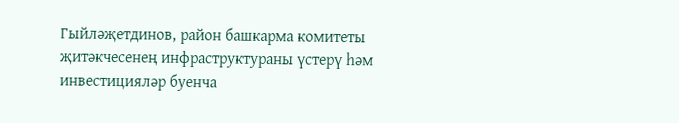Гыйләҗетдинов, район башкарма комитеты җитәкчесенең инфраструктураны үстерү һәм инвестицияләр буенча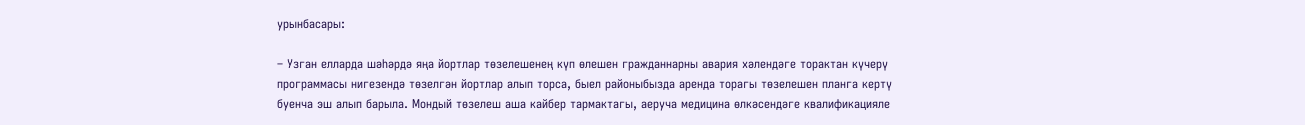урынбасары:

– Узган елларда шәһәрдә яңа йортлар төзелешенең күп өлешен гражданнарны авария хәлендәге торактан күчерү программасы нигезендә төзелгән йортлар алып торса, быел районыбызда аренда торагы төзелешен планга кертү буенча эш алып барыла. Мондый төзелеш аша кайбер тармактагы, аеруча медицина өлкәсендәге квалификацияле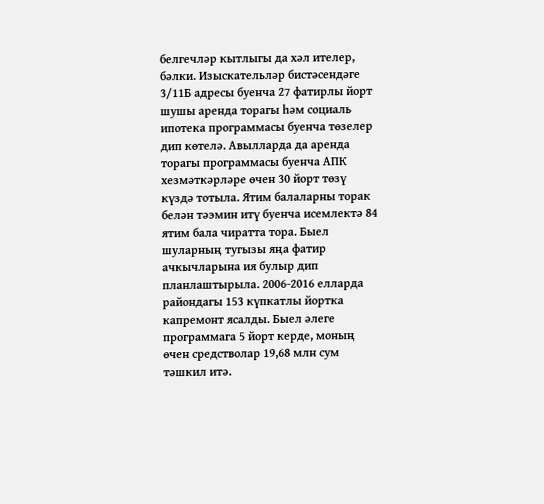белгечләр кытлыгы да хәл ителер, бәлки. Изыскательләр бистәсендәге 3/11Б адресы буенча 27 фатирлы йорт шушы аренда торагы һәм социаль ипотека программасы буенча төзелер дип көтелә. Авылларда да аренда торагы программасы буенча АПК хезмәткәрләре өчен 30 йорт төзү күздә тотыла. Ятим балаларны торак белән тәэмин итү буенча исемлектә 84 ятим бала чиратта тора. Быел шуларның тугызы яңа фатир ачкычларына ия булыр дип планлаштырыла. 2006-2016 елларда райондагы 153 күпкатлы йортка капремонт ясалды. Быел әлеге программага 5 йорт керде, моның өчен средстволар 19,68 млн сум тәшкил итә.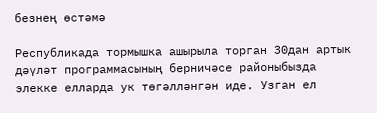безнең өстәмә

Республикада тормышка ашырыла торган 30дан артык дәүләт программасының берничәсе районыбызда элекке елларда ук төгәлләнгән иде. Узган ел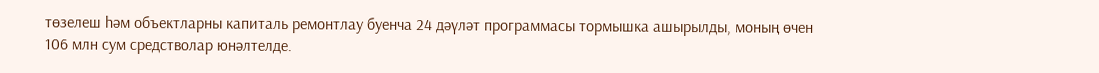төзелеш һәм объектларны капиталь ремонтлау буенча 24 дәүләт программасы тормышка ашырылды, моның өчен 106 млн сум средстволар юнәлтелде.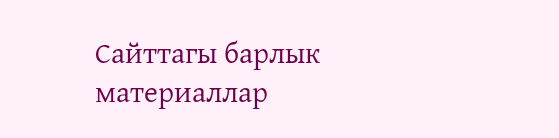Сайттагы барлык материаллар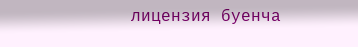лицензия буенча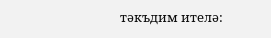тәкъдим ителә: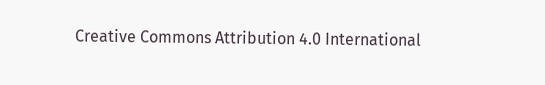Creative Commons Attribution 4.0 International